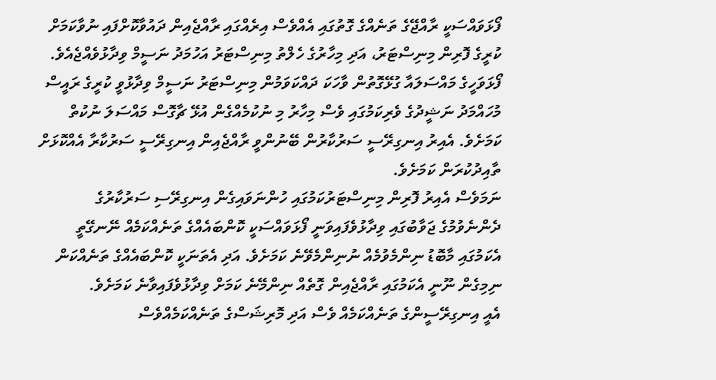ފޯޅަވައްސަކީ ރާއްޖޭގެ ތަނެއްގެ ގޮތުގައި އެއްވެސް އިރެއްގައި ރާއްޖެއިން ދައުވާކޮށްފައި ނުވާކަމަށް ކުރީގެ ފޮރިން މިނިސްޓަރު، އަދި މިހާރުގެ ހެލްތު މިނިސްޓަރު އަހުމަދު ނަސީމް ވިދާޅުވެއްޖެއެވެ.
ފޯޅަވަހީގެ މައްސަލައާ ގުޅޭގޮތުން ވާހަކަ ދައްކަވަމުން މިނިސްޓަރު ނަސީމް ވިދާޅުވީ ކުރީގެ ރައީސް މުހައްމަދު ނަޝީދުގެ ވެރިކަމުގައި ވެސް މިހާރު މި ނުކުމެއްގެން އުޅޭ ޗާގޮސް މައްސަލަ ނުކުތް ކަމަށެވެ. އެއިރު އިނގިރޭސީ ސަރުކާރުން ބޭނުންވީ ރާއްޖެއިން އިނގިރޭސީ ސަރުކާރާ އެއްކޮޅަށް ތާއިދުކުރަން ކަމަށެވެ.
ނަމަވެސް އެއިރު ފޮރިން މިނިސްޓަރުކަމުގައި ހުންނަވައިގެން އިނގިރޭސި ސަރުކާރުގެ ދެންނެވުމުގެ ޖަވާބުގައި ވިދާޅުވެފައިވަނީ ފޯޅަވައްސަކީ ކޮންބައެއްގެ ތަނެއްކަމެއް ނޭނގޭތީ އެކަމުގައި މާބޮޑު ނިންމެވުމެއް ނުނިންމެވޭނެ ކަމަށެވެ. އަދި އެތަނަކީ ކޮންބައެއްގެ ތަނެއްކަން ނިމިގެން ނޫނީ އެކަމުގައި ރާއްޖެއިން ގޮތެއް ނިންމޭނެ ކަމަށް ވިދާޅުވެފައިވާނެ ކަމަށެވެ.
އެއީ އިނގިރޭސީންގެ ތަނެއްކަމެއް ވެސް އަދި މޮރިޝަސްގެ ތަނެއްކަމެއްވެސް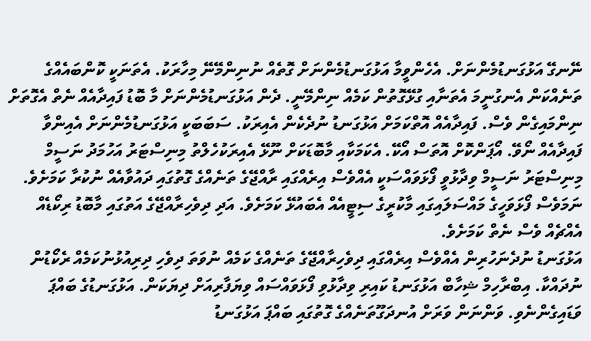ނޭނގޭ އަޅުގަނޑުމެންނަށް. އެހެންވީމާ އަޅުގަނޑުމެންނަށް ގޮތެއް ނުނިންމޭނޭ މިހާރަކު. އެތަނަކީ ކޮންބައެއްގެ ތަނެއްކަން އެނގުނީމަ އެތަނާއި ގުޅޭގޮތުން ކަމެއް ނިންމޭނީ. ދެން އަޅުގަނޑުމެންނަށް މާ ބޮޑު ފައިދާއެއް ނެތް އެގޮތަށް ނިންމައިގެން ވެސް. ފައިދާއެއް އޮތްކަމަށް އަޅުގަނޑު ނުދެކެން އެއިރަކު. ސަބަބަކީ އަޅުގަނޑުމެންނަށް އެއިންވާ ފައިދާއެއް ނޯވޭ. އޯޕަންކޮށް އޮތަސް އޯކޭ. އެކަމަކާއި މާބޮޑަކަށް ނޫޅޭ އެއިރަކުހެލްތު މިނިސްޓަރު އަހުމަދު ނަސީމް
މިނިސްޓަރު ނަސީމް ވިދާޅުވީ ފޯޅަވައްސަކީ އެއްވެސް އިރެއްގައި ރާއްޖޭގެ ތަނެއްގެ ގޮތުގައި ދައުވާއެއް ނުކުރާ ކަމަށެވެ. ނަމަވެސް ފޯޅަވަހީގެ މައްސަލައިގައި މާކުރީގެ ސިޓީއެއް އެބައުޅޭ ކަމަށެވެ. އަދި ދިވެހިރާއްޖޭގެ އަތުގައި މާބޮޑު ރިކޯޑެއް އެއްޗެއް ވެސް ނެތް ކަމަށެވެ.
އަޅުގަނޑު ނުދެނަހުރިން އެއްވެސް އިރެއްގައި ދިވެހިރާއްޖޭގެ ތަނެއްގެ ކަމެއް ނުވަތަ ދިވެހި ދިރިއުޅުނުކަމެއް ރެކޯޑުން ނުދައްކާ. އިބްރާހިމް ޝިހާބް އަޅުގަނޑު ކައިރި ވިދާޅުވި ފޯޅަވައްސައް ވިޔަފާރިއަށް ދިޔަކަން. އަޅުގަނޑުގެ ބައްޕަ ވަޑައިގެންނެވި. ވަންނަން ވަރަށް އުނދަގޫތަނެއްގެ ގޮތުގައި ބައްޕަ އަޅުގަނޑު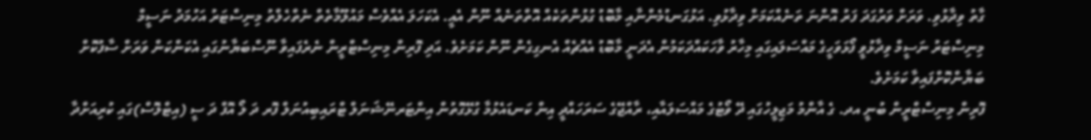ގާތު ވިދާޅުވި. ވަރަށް ވަރުގަދަ ފަރު އޮންނަ ތަނެއްކަމަށް ވިދާޅުވި. އަޅުގަނޑުމެންނާއި މާބޮޑު ގުޅުންތަކެއް އޮތްތަނެއް ނޫން އެއީ. އެކަހަލަ އެއްވެސް މައުލޫމާތެތް ނެތްހެލްތު މިނިސްޓަރު އަހުމަދު ނަސީމް
މިނިސްޓަރު ނަސީމް ވިދާޅުވީ ފޯޅަވަހީގެ މައްސަލައިގައި މިހާރު ވާހަކައްދަކަމުން އެދަނީ މާބޮޑު އެއްޗެއް އެނގިގެން ނޫން ކަމަށެވެ. އަދި ފޮރިން މިނިސްޓްރީން ނެރެފައިވާ ނޫސްބަޔާނުގައި އެކަންކަން ވަރަށް ސާފުކޮށް ބަޔާންކޮށްފައިވާ ކަމަށެވެ.
ފޮރިން މިނިސްޓްރީން ބުނީ އދ. ގެ އާންމު މަޖިލީހުގައި ދޭ ވޯޓުގެ މައްސަލައާއި، ރާއްޖޭގެ ސަރަހައްދީ އިން ކަނޑައެޅުމާ ގުޅޭގޮތުން އިންޓަރނޭޝަނަލް ޓްރައިބިއުނަލް ފޮރ ދަ ލޯ އޮފް ދަ ސީ (އިޓްލޮސް)ގައި ކުރިއަށްދާ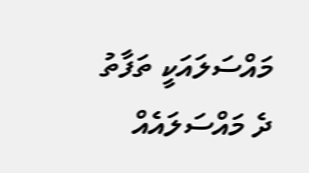މައްސަލައަކީ ތަފާތު ދެ މައްސަލައެއް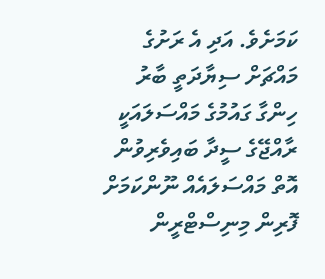ކަމަށެވެ. އަދި އެ ރަށުގެ މައްޗަށް ސިޔާދަތީ ބާރު ހިންގާ ގައުމުގެ މައްސަލައަކީ ރާއްޖޭގެ ސީދާ ބައިވެރިވުން އޮތް މައްސަލައެއް ނޫންކަމަށް ފޮރިން މިނިސްޓްރީން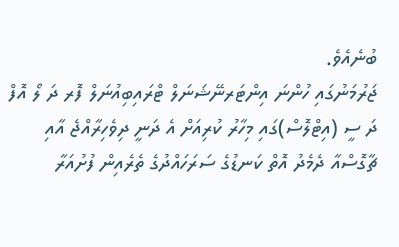ބުނެއެވެ.
ޖަރުމަނުގައި ހުންނަ އިންޓަރނޭޝަނަލް ޓްރައިބިއުނަލް ފޮރ ދަ ލޯ އޮފް ދަ ސީ (އިޓްލޮސް)ގައި މިހާރު ކުރިއަށް އެ ދަނީ ދިވެހިރާއްޖެ އާއި ޗާގޮސްއާ ދެމެދު އޮތް ކަނޑުގެ ސަރަހައްދުގެ ތެރެއިން ފުށުއަރާ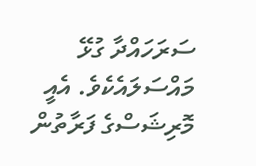ސަރަހައްދާ ގުޅޭ މައްސަލައެކެވެ. އެއީ މޮރިޝަސްގެ ފަރާތުން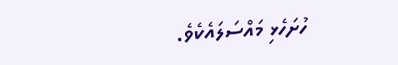ހުށަހެޅި މައްސަލައެކެވެ.